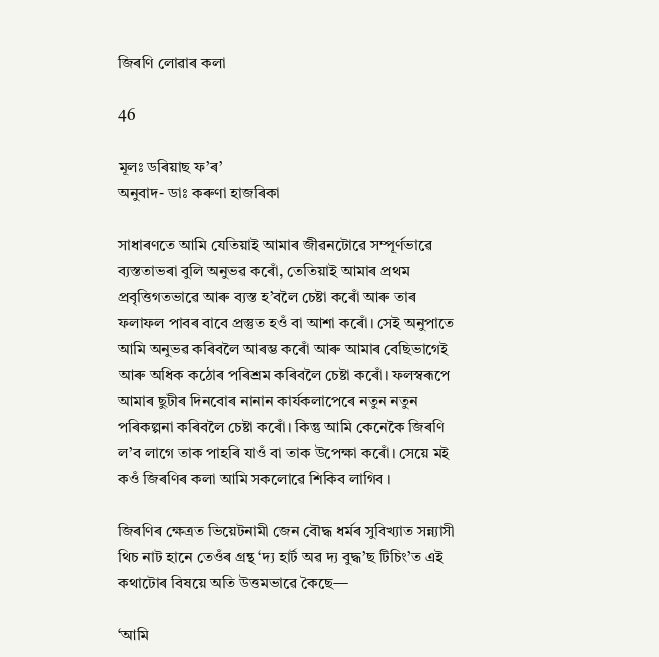জিৰণি লোৱাৰ কলা

46

মূলঃ ডৰিয়াছ ফ’ৰ’
অনুবাদ- ডাঃ কৰুণা হাজৰিকা

সাধাৰণতে আমি যেতিয়াই আমাৰ জীৱনটোৱে সম্পূর্ণভাৱে ব্যস্ততাভৰা বুলি অনুভৱ কৰোঁ, তেতিয়াই আমাৰ প্ৰথম প্ৰবৃত্তিগতভাৱে আৰু ব্যস্ত হ’বলৈ চেষ্টা কৰোঁ আৰু তাৰ ফলাফল পাবৰ বাবে প্রস্তুত হওঁ বা আশা কৰোঁ। সেই অনুপাতে আমি অনুভৱ কৰিবলৈ আৰম্ভ কৰোঁ আৰু আমাৰ বেছিভাগেই আৰু অধিক কঠোৰ পৰিশ্ৰম কৰিবলৈ চেষ্টা কৰোঁ। ফলস্বৰূপে আমাৰ ছুটীৰ দিনবোৰ নানান কার্যকলাপেৰে নতুন নতুন পৰিকল্পনা কৰিবলৈ চেষ্টা কৰোঁ। কিন্তু আমি কেনেকৈ জিৰণি ল’ব লাগে তাক পাহৰি যাওঁ বা তাক উপেক্ষা কৰোঁ। সেয়ে মই কওঁ জিৰণিৰ কলা আমি সকলোৱে শিকিব লাগিব ।

জিৰণিৰ ক্ষেত্ৰত ভিয়েটনামী জেন বৌদ্ধ ধৰ্মৰ সুবিখ্যাত সন্ন্যাসী থিচ নাট হানে তেওঁৰ গ্ৰন্থ ‘দ্য হাৰ্ট অৱ দ্য বুদ্ধ’ছ টিচিং’ত এই কথাটোৰ বিষয়ে অতি উত্তমভাৱে কৈছে—

‘আমি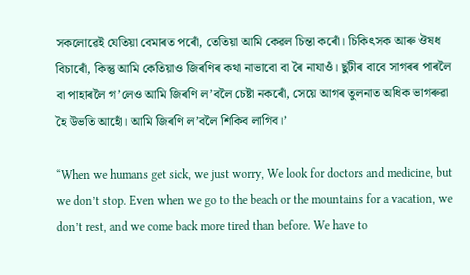সকলোৱেই যেতিয়া বেমাৰত পৰোঁ, তেতিয়া আমি কেৱল চিন্তা কৰোঁ। চিকিৎসক আৰু ঔষধ বিচাৰোঁ, কিন্তু আমি কেতিয়াও জিৰণিৰ কথা নাভাবো বা ৰৈ নাযাওঁ। ছুটীৰ বাবে সাগৰৰ পাৰলৈ বা পাহাৰলৈ গ’লেও আমি জিৰণি ল’বলৈ চেষ্টা নকৰোঁ, সেয়ে আগৰ তুলনাত অধিক ভাগৰুৱা হৈ উভতি আহোঁ। আমি জিৰণি ল’বলৈ শিকিব লাগিব।’

“When we humans get sick, we just worry, We look for doctors and medicine, but we don’t stop. Even when we go to the beach or the mountains for a vacation, we don’t rest, and we come back more tired than before. We have to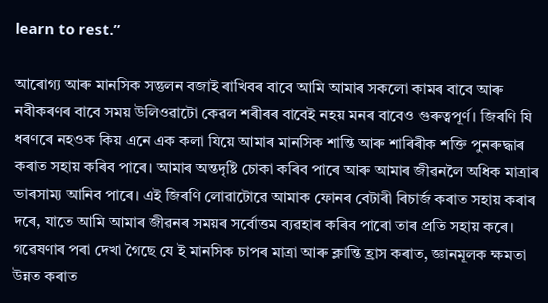learn to rest.”

আৰোগ্য আৰু মানসিক সন্তুলন বজাই ৰাখিবৰ বাবে আমি আমাৰ সকলো কামৰ বাবে আৰু নবীকৰণৰ বাবে সময় উলিওৱাটো কেৱল শৰীৰৰ বাবেই নহয় মনৰ বাবেও গুৰুত্বপূৰ্ণ। জিৰণি যি ধৰণৰে নহওক কিয় এনে এক কলা যিয়ে আমাৰ মানসিক শান্তি আৰু শাৰিৰীক শক্তি পুনৰুদ্ধাৰ কৰাত সহায় কৰিব পাৰে। আমাৰ অন্তদৃষ্টি চোকা কৰিব পাৰে আৰু আমাৰ জীৱনলৈ অধিক মাত্ৰাৰ ভাৰসাম্য আনিব পাৰে। এই জিৰণি লোৱাটোৱে আমাক ফোনৰ বেটাৰী ৰিচাৰ্জ কৰাত সহায় কৰাৰ দৰে, যাতে আমি আমাৰ জীৱনৰ সময়ৰ সৰ্বোত্তম ব্যৱহাৰ কৰিব পাৰো তাৰ প্ৰতি সহায় কৰে। গৱেষণাৰ পৰা দেখা গৈছে যে ই মানসিক চাপৰ মাত্ৰা আৰু ক্লান্তি হ্ৰাস কৰাত, জ্ঞানমূলক ক্ষমতা উন্নত কৰাত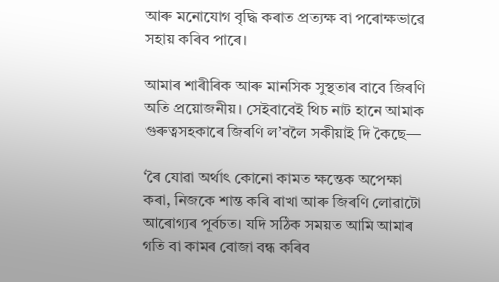আৰু মনোযোগ বৃদ্ধি কৰাত প্রত্যক্ষ বা পৰোক্ষভাৱে সহায় কৰিব পাৰে।

আমাৰ শাৰীৰিক আৰু মানসিক সুস্থতাৰ বাবে জিৰণি অতি প্রয়োজনীয়। সেইবাবেই থিচ নাট হানে আমাক গুৰুত্বসহকাৰে জিৰণি ল’বলৈ সকীয়াই দি কৈছে—

‘ৰৈ যোৱা অৰ্থাৎ কোনো কামত ক্ষন্তেক অপেক্ষা কৰা, নিজকে শান্ত কৰি ৰাখা আৰু জিৰণি লোৱাটো আৰোগ্যৰ পূৰ্বচত। যদি সঠিক সময়ত আমি আমাৰ গতি বা কামৰ বোজা বন্ধ কৰিব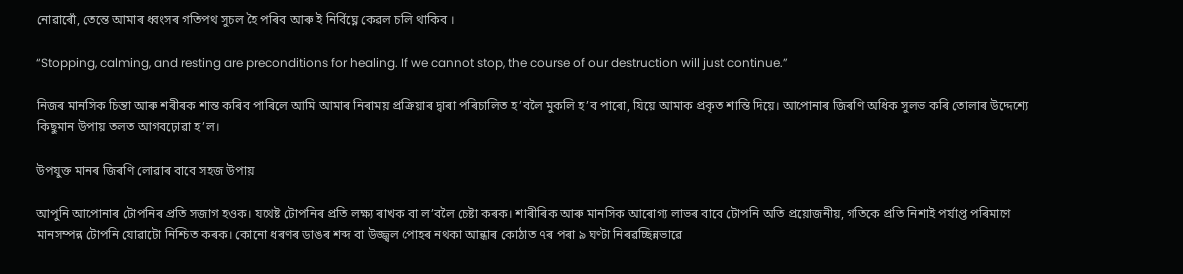নোৱাৰোঁ, তেন্তে আমাৰ ধ্বংসৰ গতিপথ সুচল হৈ পৰিব আৰু ই নিৰ্বিঘ্নে কেৱল চলি থাকিব ।

“Stopping, calming, and resting are preconditions for healing. If we cannot stop, the course of our destruction will just continue.”

নিজৰ মানসিক চিন্তা আৰু শৰীৰক শান্ত কৰিব পাৰিলে আমি আমাৰ নিৰাময় প্ৰক্ৰিয়াৰ দ্বাৰা পৰিচালিত হ’বলৈ মুকলি হ’ব পাৰো, যিয়ে আমাক প্রকৃত শান্তি দিয়ে। আপোনাৰ জিৰণি অধিক সুলভ কৰি তোলাৰ উদ্দেশ্যে কিছুমান উপায় তলত আগবঢ়োৱা হ’ল।

উপযুক্ত মানৰ জিৰণি লোৱাৰ বাবে সহজ উপায়

আপুনি আপোনাৰ টোপনিৰ প্ৰতি সজাগ হওক। যথেষ্ট টোপনিৰ প্ৰতি লক্ষ্য ৰাখক বা ল’বলৈ চেষ্টা কৰক। শাৰীৰিক আৰু মানসিক আৰোগ্য লাভৰ বাবে টোপনি অতি প্রয়োজনীয়, গতিকে প্রতি নিশাই পর্যাপ্ত পৰিমাণে মানসম্পন্ন টোপনি যোৱাটো নিশ্চিত কৰক। কোনো ধৰণৰ ডাঙৰ শব্দ বা উজ্জ্বল পোহৰ নথকা আন্ধাৰ কোঠাত ৭ৰ পৰা ৯ ঘণ্টা নিৰৱচ্ছিন্নভাৱে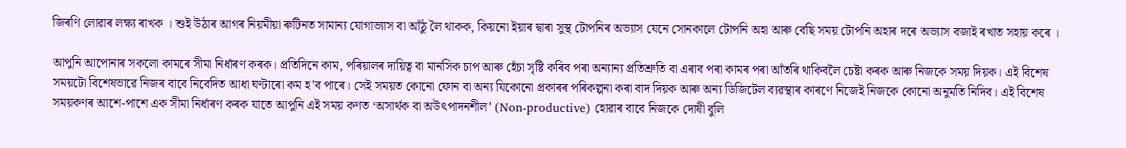জিৰণি লোৱাৰ লক্ষ্য ৰাখক । শুই উঠাৰ আগৰ নিয়মীয়া ৰুটিনত সামান্য যোগাভ্যাস বা আঁঠু লৈ থাকক, কিয়নো ইয়াৰ দ্বাৰা সুস্থ টোপনিৰ অভ্যাস যেনে সোনকালে টোপনি অহা আৰু বেছি সময় টোপনি অহাৰ দৰে অভ্যাস বজাই ৰখাত সহায় কৰে ।

আপুনি আপোনাৰ সকলো কামৰে সীমা নিৰ্ধাৰণ কৰক। প্রতিদিনে কাম, পৰিয়ালৰ দায়িত্ব বা মানসিক চাপ আৰু হেঁচা সৃষ্টি কৰিব পৰা অন্যান্য প্রতিশ্রুতি বা এৰাব পৰা কামৰ পৰা আঁতৰি থাকিবলৈ চেষ্টা কৰক আৰু নিজকে সময় দিয়ক। এই বিশেষ সময়টো বিশেষভাৱে নিজৰ বাবে নিবেদিত আধা ঘণ্টাৰো কম হ’ব পাৰে। সেই সময়ত কোনো ফোন বা অন্য যিকোনো প্ৰকাৰৰ পৰিকল্পনা কৰা বাদ দিয়ক আৰু অন্য ডিজিটেল ব্যৱস্থাৰ কাৰণে নিজেই নিজকে কোনো অনুমতি নিদিব। এই বিশেষ সময়কণৰ আশে-পাশে এক সীমা নির্ধাৰণ কৰক যাতে আপুনি এই সময় কণত ‘অসার্থক বা অউৎপাদনশীল’ (Non-productive) হোৱাৰ বাবে নিজকে দোষী বুলি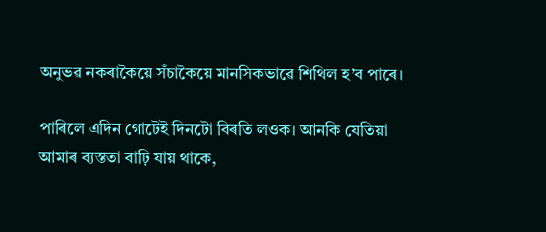অনুভৱ নকৰাকৈয়ে সঁচাকৈয়ে মানসিকভাৱে শিথিল হ’ব পাৰে।

পাৰিলে এদিন গোটেই দিনটো বিৰতি লওক। আনকি যেতিয়া আমাৰ ব্যস্ততা বাঢ়ি যায় থাকে,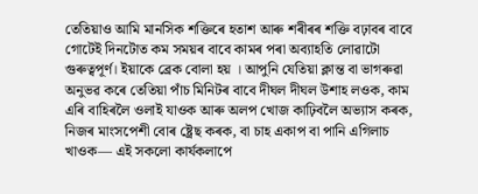তেতিয়াও আমি মানসিক শক্তিৰে হতাশ আৰু শৰীৰৰ শক্তি বঢ়াবৰ বাবে গোটেই দিনটোত কম সময়ৰ বাবে কামৰ পৰা অব্যাহতি লোৱাটো গুৰুত্বপূৰ্ণ। ইয়াকে ব্রেক বোলা হয় । আপুনি যেতিয়া ক্লান্ত বা ভাগৰুৱা অনুভৱ কৰে তেতিয়া পাঁচ মিনিটৰ বাবে দীঘল দীঘল উশাহ লওক, কাম এৰি বাহিৰলৈ ওলাই যাওক আৰু অলপ খোজ কাঢ়িবলৈ অভ্যাস কৰক, নিজৰ মাংসপেশী বোৰ ষ্ট্ৰেছ কৰক, বা চাহ একাপ বা পানি এগিলাচ খাওক— এই সকলো কার্যকলাপে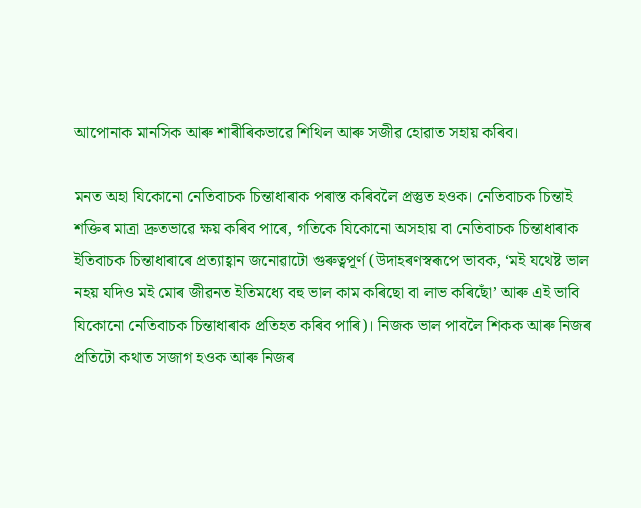আপোনাক মানসিক আৰু শাৰীৰিকভাৱে শিথিল আৰু সজীৱ হোৱাত সহায় কৰিব।

মনত অহা যিকোনো নেতিবাচক চিন্তাধাৰাক পৰাস্ত কৰিবলৈ প্ৰস্তুত হওক। নেতিবাচক চিন্তাই শক্তিৰ মাত্ৰা দ্রুতভাৱে ক্ষয় কৰিব পাৰে, গতিকে যিকোনো অসহায় বা নেতিবাচক চিন্তাধাৰাক ইতিবাচক চিন্তাধাৰাৰে প্ৰত্যাহ্বান জনোৱাটো গুৰুত্বপূৰ্ণ (উদাহৰণস্বৰূপে ভাবক, ‘মই যথেষ্ট ভাল নহয় যদিও ম‍ই মোৰ জীৱনত ইতিমধ্যে বহু ভাল কাম কৰিছো বা লাভ কৰিছোঁ’ আৰু এই ভাবি যিকোনো নেতিবাচক চিন্তাধাৰাক প্ৰতিহত কৰিব পাৰি)। নিজক ভাল পাবলৈ শিকক আৰু নিজৰ প্ৰতিটো কথাত সজাগ হওক আৰু নিজৰ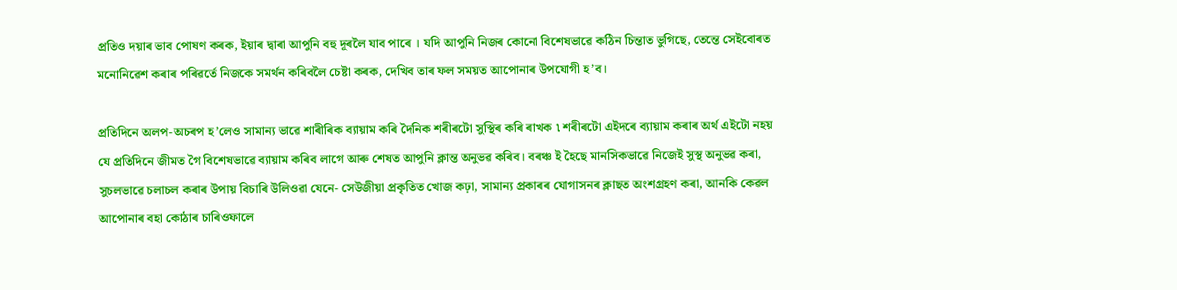প্ৰতিও দয়াৰ ভাব পোষণ কৰক, ইয়াৰ দ্বাৰা আপুনি বহু দূৰলৈ যাব পাৰে । যদি আপুনি নিজৰ কোনো বিশেষভাৱে কঠিন চিন্তাত ভুগিছে, তেন্তে সেইবোৰত মনোনিৱেশ কৰাৰ পৰিৱৰ্তে নিজকে সমৰ্থন কৰিবলৈ চেষ্টা কৰক, দেখিব তাৰ ফল সময়ত আপোনাৰ উপযোগী হ’ব।

প্রতিদিনে অলপ-অচৰপ হ’লেও সামান্য ভাৱে শাৰীৰিক ব্যায়াম কৰি দৈনিক শৰীৰটো সুস্থিৰ কৰি ৰাখক ৷ শৰীৰটো এইদৰে ব্যায়াম কৰাৰ অৰ্থ এইটো নহয় যে প্রতিদিনে জীমত গৈ বিশেষভাৱে ব্যায়াম কৰিব লাগে আৰু শেষত আপুনি ক্লান্ত অনুভৱ কৰিব। বৰঞ্চ ই হৈছে মানসিকভাৱে নিজেই সুস্থ অনুভৱ কৰা, সুচলভাৱে চলাচল কৰাৰ উপায় বিচাৰি উলিওৱা যেনে- সেউজীয়া প্রকৃতিত খোজ কঢ়া, সামান্য প্ৰকাৰৰ যোগাসনৰ ক্লাছত অংশগ্ৰহণ কৰা, আনকি কেৱল আপোনাৰ বহা কোঠাৰ চাৰিওফালে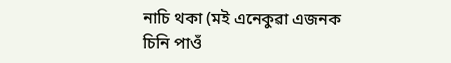নাচি থকা (মই এনেকুৱা এজনক চিনি পাওঁ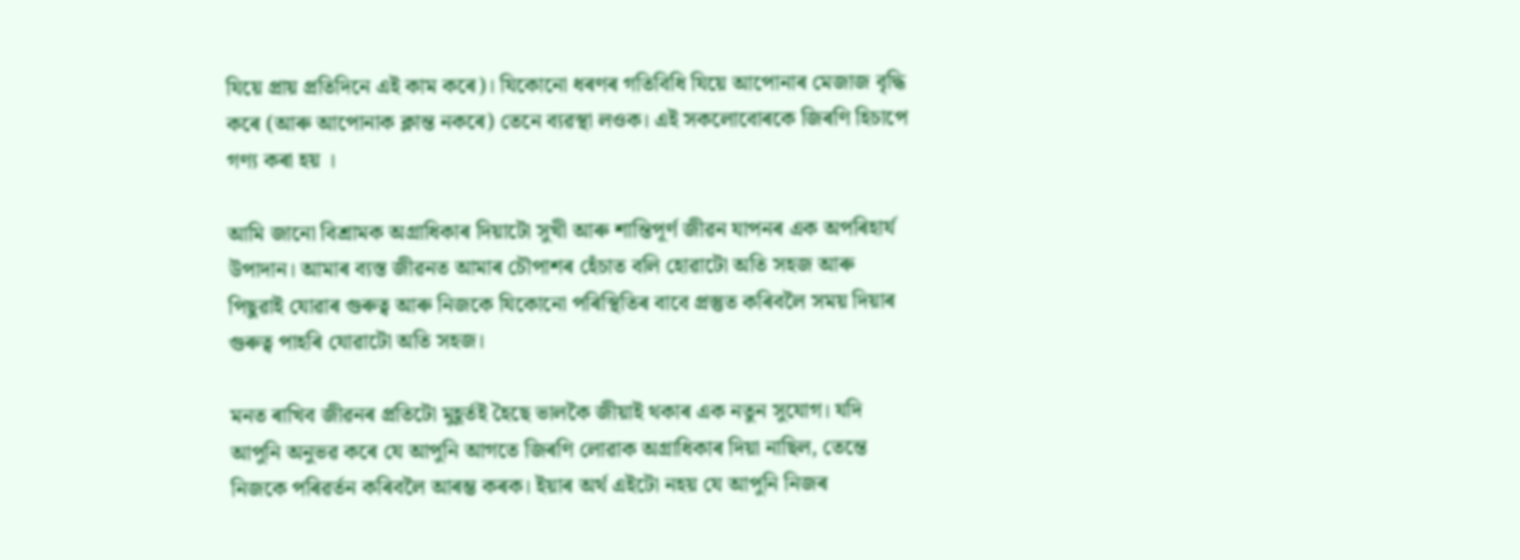যিয়ে প্রায় প্রতিদিনে এই কাম কৰে)। যিকোনো ধৰণৰ গতিবিধি যিয়ে আপোনাৰ মেজাজ বৃদ্ধি কৰে (আৰু আপোনাক ক্লান্ত নকৰে) তেনে ব্যৱস্থা লওক। এই সকলোবোৰকে জিৰণি হিচাপে গণ্য কৰা হয় ।

আমি জানো বিশ্রামক অগ্ৰাধিকাৰ দিয়াটো সুখী আৰু শান্তিপূৰ্ণ জীৱন যাপনৰ এক অপৰিহাৰ্য উপাদান। আমাৰ ব্যস্ত জীৱনত আমাৰ চৌপাশৰ হেঁচাত বলি হোৱাটো অতি সহজ আৰু পিছুৱাই যোৱাৰ গুৰুত্ব আৰু নিজকে যিকোনো পৰিস্থিতিৰ বাবে প্ৰস্তুত কৰিবলৈ সময় দিয়াৰ গুৰুত্ব পাহৰি যোৱাটো অতি সহজ।

মনত ৰাখিব জীৱনৰ প্ৰতিটো মুহূৰ্তই হৈছে ভালকৈ জীয়াই থকাৰ এক নতুন সুযোগ। যদি আপুনি অনুভৱ কৰে যে আপুনি আগতে জিৰণি লোৱাক অগ্ৰাধিকাৰ দিয়া নাছিল, তেন্তে নিজকে পৰিৱৰ্তন কৰিবলৈ আৰম্ভ কৰক। ইয়াৰ অৰ্থ এইটো নহয় যে আপুনি নিজৰ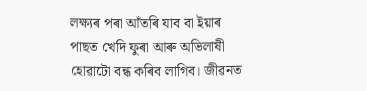লক্ষ্যৰ পৰা আঁতৰি যাব বা ইয়াৰ পাছত খেদি ফুৰা আৰু অভিলাষী হোৱাটো বন্ধ কৰিব লাগিব। জীৱনত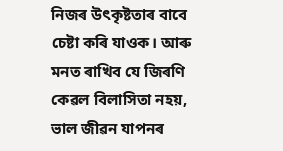নিজৰ উৎকৃষ্টতাৰ বাবে চেষ্টা কৰি যাওক। আৰু মনত ৰাখিব যে জিৰণি কেৱল বিলাসিতা নহয়, ভাল জীৱন যাপনৰ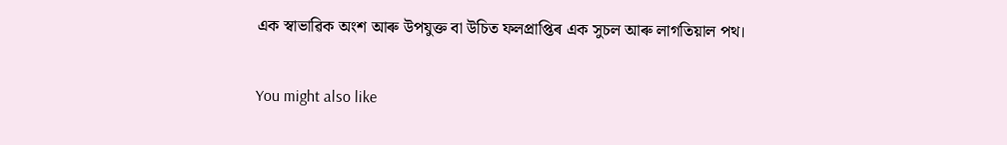এক স্বাভাৱিক অংশ আৰু উপযুক্ত বা উচিত ফলপ্রাপ্তিৰ এক সুচল আৰু লাগতিয়াল পথ।

You might also like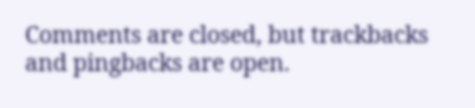Comments are closed, but trackbacks and pingbacks are open.